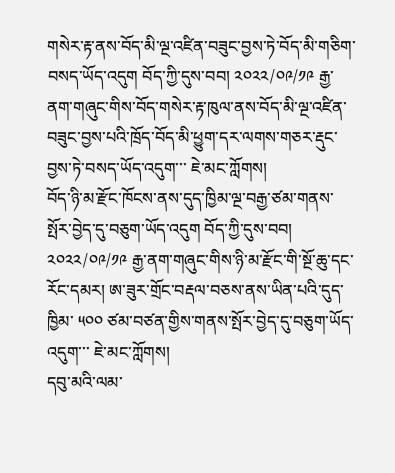གསེར་རྟ་ནས་བོད་མི་ལྔ་འཛིན་བཟུང་བྱས་ཏེ་བོད་མི་གཅིག་བསད་ཡོད་འདུག བོད་ཀྱི་དུས་བབ། ༢༠༢༢/༠༩/༡༩ རྒྱ་ནག་གཞུང་གིས་བོད་གསེར་རྟ་ཁུལ་ནས་བོད་མི་ལྔ་འཛིན་བཟུང་བྱས་པའི་ཁྲོད་བོད་མི་ཕྱུག་དར་ལགས་གཅར་རྡུང་བྱས་ཏེ་བསད་ཡོད་འདུག་་་ ཇེ་མང་ཀློགས།
བོད་ཉི་མ་རྫོང་ཁོངས་ནས་དུད་ཁྱིམ་ལྔ་བརྒྱ་ཙམ་གནས་སྤོར་བྱེད་དུ་བཅུག་ཡོད་འདུག བོད་ཀྱི་དུས་བབ། ༢༠༢༢/༠༩/༡༩ རྒྱ་ནག་གཞུང་གིས་ཉི་མ་རྫོང་གི་སྔོ་ཆུ་དང་རོང་དམར། ཨ་ཟུར་གྲོང་བརྡལ་བཅས་ནས་ཡིན་པའི་དུད་ཁྱིམ་ ༥༠༠ ཙམ་བཙན་གྱིས་གནས་སྤོར་བྱེད་དུ་བཅུག་ཡོད་འདུག་་་ ཇེ་མང་ཀློགས།
དབུ་མའི་ལམ་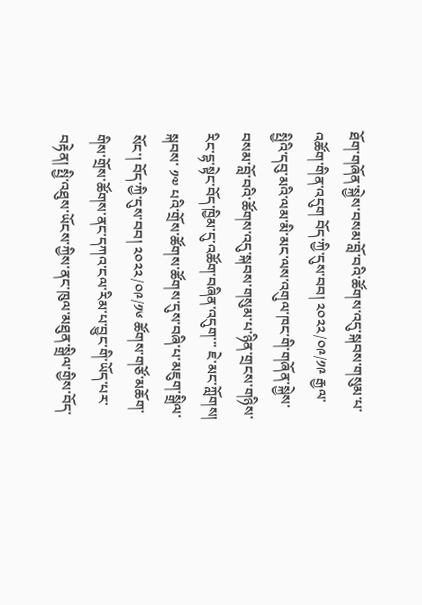ཐོག་གཞོན་སྐྱེས་བསམ་བློ་བའི་ཚོགས་འདུ་སྐབས་གསུམ་པ་འཚོག་གིན་འདུག བོད་ཀྱི་དུས་བབ། ༢༠༢༢/༠༩/༡༩ རྒྱལ་སྤྱིའི་དབུ་མའི་ལམ་མི་མང་ལས་འགུལ་ཁང་གི་གཞོན་སྐྱེས་བསམ་བློ་བའི་ཚོགས་འདུ་སྐབས་གསུམ་པ་ཉིན་གྲངས་གཉིས་རིང་དྷ་སྟེང་བོད་ཁྱིམ་དུ་འཚོག་བཞིན་འདུག་་་ ཇེ་མང་ཀློགས།
སྐབས་ ༡༧ པའི་གྲོས་ཚོགས་ཚོགས་དུས་བཞི་པ་མཇུག་སྒྲིལ་སོང་། བོད་ཀྱི་དུས་བབ། ༢༠༢༢/༠༩/༡༦ ཚོགས་གཙོ་མཆོག་གིས་གྲོས་ཚོགས་ནང་དཀའ་ངལ་རིམ་པ་བྱུང་གི་ཡོད་པར་བརྟེན། སྤྱི་འཐུས་ཡོངས་ཀྱིས་ནང་ཁུལ་མཐུན་སྒྲིལ་གྱིས་བོད་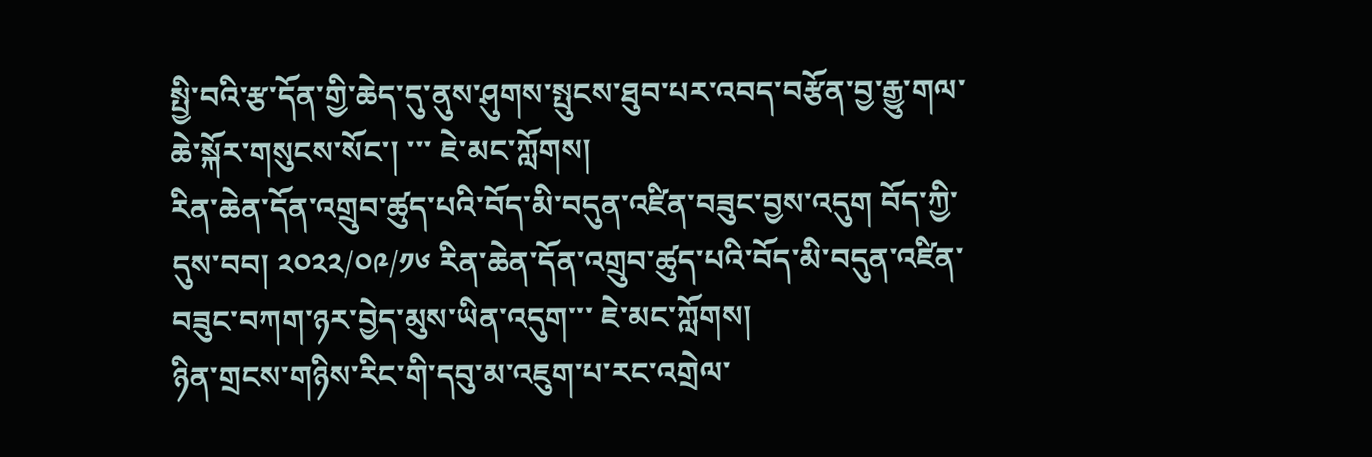སྤྱི་བའི་རྩ་དོན་གྱི་ཆེད་དུ་ནུས་ཤུགས་སྤུངས་ཐུབ་པར་འབད་བརྩོན་བྱ་རྒྱུ་གལ་ཆེ་སྐོར་གསུངས་སོང་། ་་་ ཇེ་མང་ཀློགས།
རིན་ཆེན་དོན་འགྲུབ་ཚུད་པའི་བོད་མི་བདུན་འཛིན་བཟུང་བྱས་འདུག བོད་ཀྱི་དུས་བབ། ༢༠༢༢/༠༩/༡༦ རིན་ཆེན་དོན་འགྲུབ་ཚུད་པའི་བོད་མི་བདུན་འཛིན་བཟུང་བཀག་ཉར་བྱེད་མུས་ཡིན་འདུག་་་ ཇེ་མང་ཀློགས།
ཉིན་གྲངས་གཉིས་རིང་གི་དབུ་མ་འཇུག་པ་རང་འགྲེལ་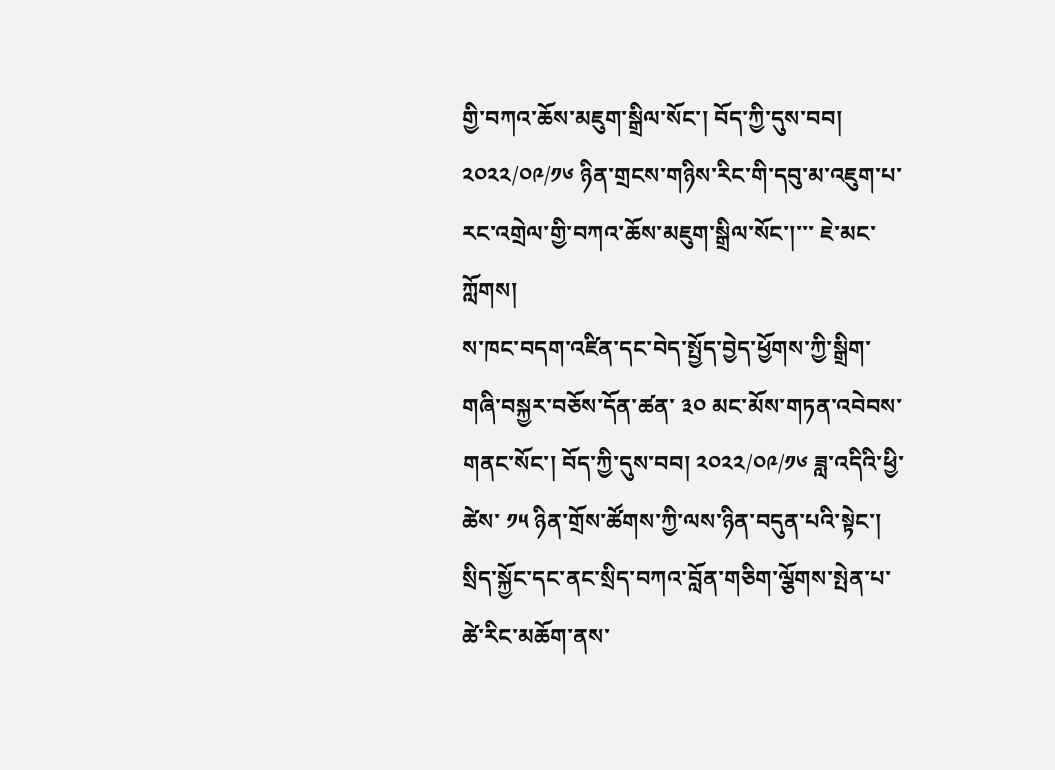གྱི་བཀའ་ཆོས་མཇུག་སྒྲིལ་སོང་། བོད་ཀྱི་དུས་བབ། ༢༠༢༢/༠༩/༡༦ ཉིན་གྲངས་གཉིས་རིང་གི་དབུ་མ་འཇུག་པ་རང་འགྲེལ་གྱི་བཀའ་ཆོས་མཇུག་སྒྲིལ་སོང་།་་་ ཇེ་མང་ཀློགས།
ས་ཁང་བདག་འཛིན་དང་བེད་སྤྱོད་བྱེད་ཕྱོགས་ཀྱི་སྒྲིག་གཞི་བསྐྱར་བཅོས་དོན་ཚན་ ༣༠ མང་མོས་གཏན་འབེབས་གནང་སོང་། བོད་ཀྱི་དུས་བབ། ༢༠༢༢/༠༩/༡༦ ཟླ་འདིའི་ཕྱི་ཚེས་ ༡༥ ཉིན་གྲོས་ཚོགས་ཀྱི་ལས་ཉིན་བདུན་པའི་སྟེང་། སྲིད་སྐྱོང་དང་ནང་སྲིད་བཀའ་བློན་གཅིག་ལྕོགས་སྤེན་པ་ཚེ་རིང་མཆོག་ནས་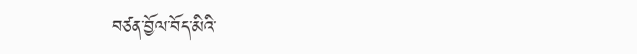བཙན་བྱོལ་བོད་མིའི་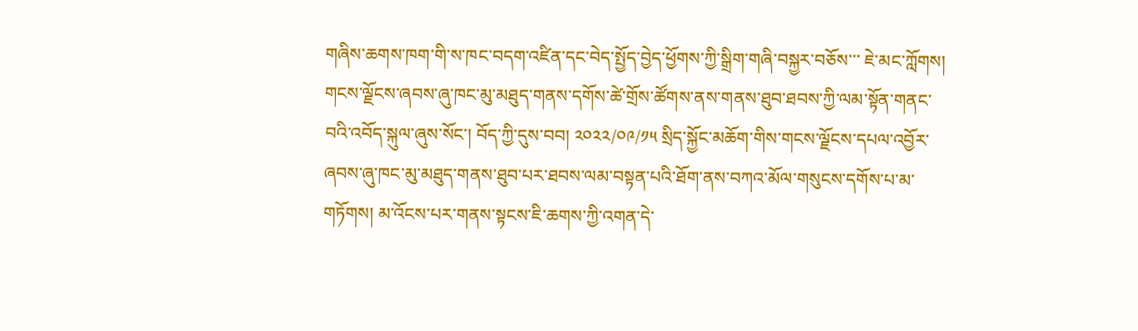གཞིས་ཆགས་ཁག་གི་ས་ཁང་བདག་འཛིན་དང་བེད་སྤྱོད་བྱེད་ཕྱོགས་ཀྱི་སྒྲིག་གཞི་བསྐྱར་བཅོས་་་ ཇེ་མང་ཀློགས།
གངས་ལྗོངས་ཞབས་ཞུ་ཁང་མུ་མཐུད་གནས་དགོས་ཚེ་གྲོས་ཚོགས་ནས་གནས་ཐུབ་ཐབས་ཀྱི་ལམ་སྟོན་གནང་བའི་འབོད་སྐུལ་ཞུས་སོང་། བོད་ཀྱི་དུས་བབ། ༢༠༢༢/༠༩/༡༥ སྲིད་སྐྱོང་མཆོག་གིས་གངས་ལྗོངས་དཔལ་འབྱོར་ཞབས་ཞུ་ཁང་མུ་མཐུད་གནས་ཐུབ་པར་ཐབས་ལམ་བསྟན་པའི་ཐོག་ནས་བཀའ་མོལ་གསུངས་དགོས་པ་མ་གཏོགས། མ་འོངས་པར་གནས་སྟངས་ཇི་ཆགས་ཀྱི་འགན་དེ་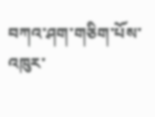བཀའ་ཤག་གཅིག་པོས་འཁུར་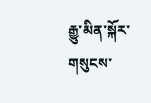རྒྱུ་མིན་སྐོར་གསུངས་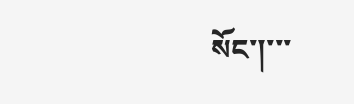སོང་།་་་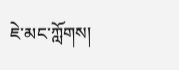ཇེ་མང་ཀློགས།